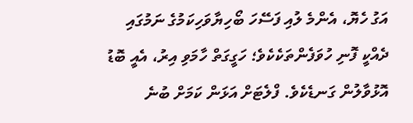އަގު ހެޔޮ، އެންމެ ލުއި ފަސޭހަ ބޯހިޔާވަހިކަމުގެ ނަމުގައި ދެއްކީ ފޮނި ހުވަފެންތަކެކެވެ؛ ހަގީގަތް ހާމަވި އިރު، އެއީ ބޮޑު އޮޅުވާލުން ގަނޑެކެވެ. ފްލެޓަށް އަޅަން ކަމަށް ބުނެ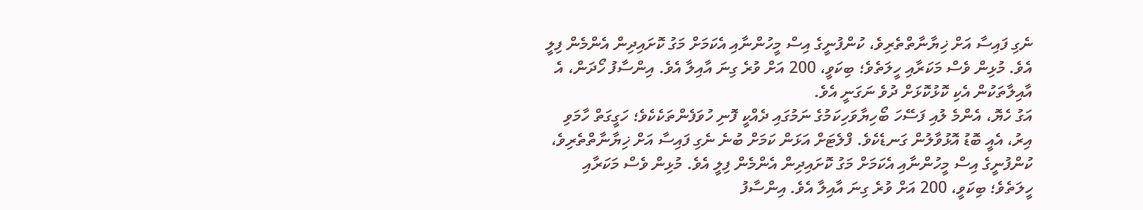ނެގި ފައިސާ އަށް ޚިޔާނާތްތެރިވެ، ކުންފުނީގެ އިސް މީހުންނާއި އެކަމަށް މަގު ކޮށައިދިން އެންމެން ފިލީ އެވެ. މުޅިން ވެސް މަކަރާއި ހީލަތެވެ؛ ބިކަވީ، 200 އަށް ވުރެ ގިނަ އާއިލާ އެވެ. އިންސާފު ހޯދަން، އެ އާއިލާތަކުން އެކި ކޮޅުކޮޅަށް ދުވެ ނަގަނީ އެވެ.
އަގު ހެޔޮ، އެންމެ ލުއި ފަސޭހަ ބޯހިޔާވަހިކަމުގެ ނަމުގައި ދެއްކީ ފޮނި ހުވަފެންތަކެކެވެ؛ ހަގީގަތް ހާމަވި އިރު، އެއީ ބޮޑު އޮޅުވާލުން ގަނޑެކެވެ. ފްލެޓަށް އަޅަން ކަމަށް ބުނެ ނެގި ފައިސާ އަށް ޚިޔާނާތްތެރިވެ، ކުންފުނީގެ އިސް މީހުންނާއި އެކަމަށް މަގު ކޮށައިދިން އެންމެން ފިލީ އެވެ. މުޅިން ވެސް މަކަރާއި ހީލަތެވެ؛ ބިކަވީ، 200 އަށް ވުރެ ގިނަ އާއިލާ އެވެ. އިންސާފު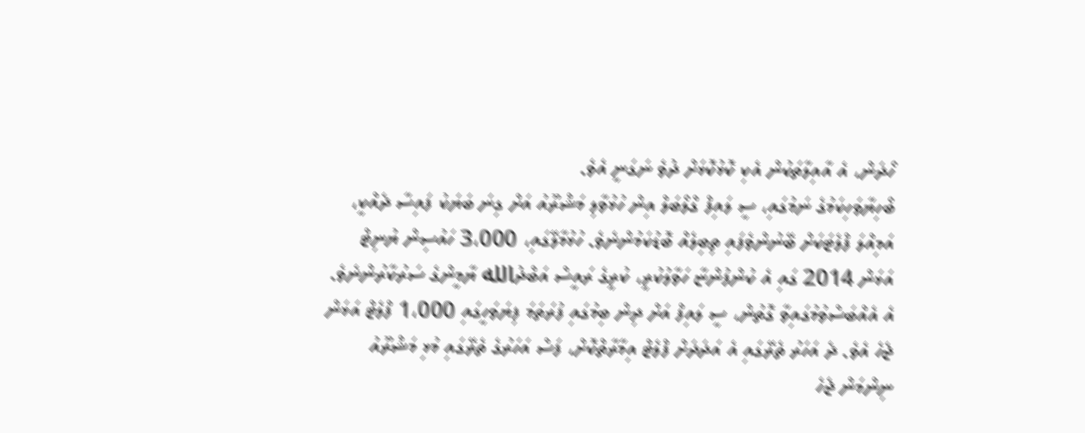ހޯދަން، އެ އާއިލާތަކުން އެކި ކޮޅުކޮޅަށް ދުވެ ނަގަނީ އެވެ.
ބޯހިޔާވަހިކަމުގެ ނަމުގައި، ސީ ލައިފް ގްލޯބަލް އިން ހުޅުވާލި މަޝްރޫއު އަށް ގިނަ ބަޔަކު ފައިސާ ދެއްކީ، އަމިއްލަ ފްލެޓަކަށް ބޭނުންވެފައި ތިބިލެއް ބޮޑުކަމުންނެވެ. ހުޅުމާލޭގައި، 3،000 ހައުސިން ޔުނިޓް އަޅަން 2014 ގައި އެ ކުންފުންޏާ ހަވާލުކުރީ، ކުރީގެ ރައީސް އަބްދުالله ޔާމީންގެ ސަރުކާރުންނެވެ. އެ އެއްބަސްވުމުގައިވާ ގޮތުން، ސީ ލައިފް އަށް ދިން ބިމުގައި ފުރަތަމަ ފިޔަވަހީގައި 1،000 ފްލެޓް އަޅަން ޖެހެ އެވެ. ދެ އަހަރު ތެރޭގައި އެ އަދަދަށް ފްލެޓް އިމާރާތްކޮށް، ފަސް އަހަރުގެ ތެރޭގައި މުޅި މަޝްރޫއު ނިންމަން ޖެހެ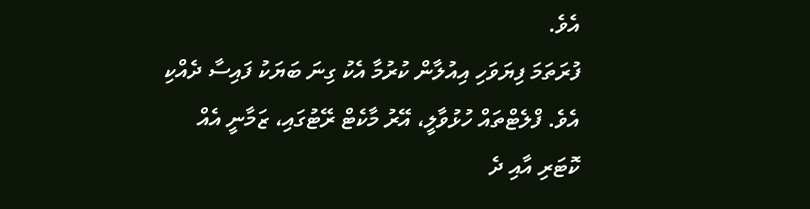އެވެ.
ފުރަތަމަ ފިޔަވަހި އިއުލާން ކުރުމާ އެކު ގިނަ ބަޔަކު ފައިސާ ދެއްކި އެވެ. ފްލެޓްތައް ހުޅުވާލީ، އޭރު މާކެޓް ރޭޓުގައި، ޒަމާނީ އެއް ކޮޓަރި އާއި ދެ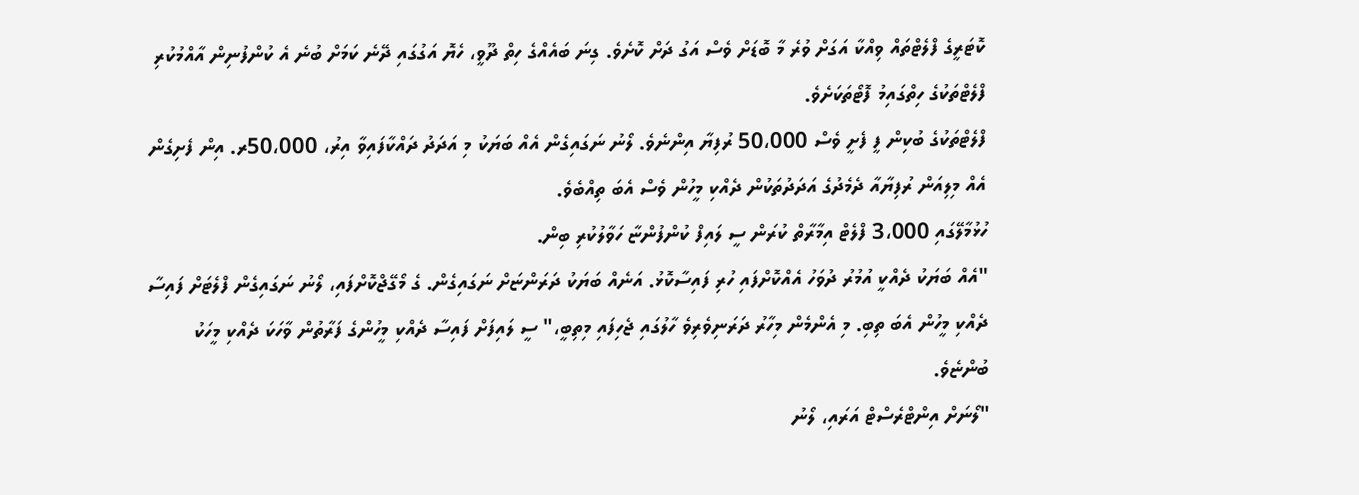ކޮޓަރީގެ ފްލެޓްތައް ވިއްކާ އަގަށް ވުރެ މާ ބޮޑަށް ވެސް އަގު ދަށް ކޮށެވެ. ގިނަ ބައެއްގެ ހިތް ދޫވީ، ހެޔޮ އަގުގައި ދޭނެ ކަމަށް ބުނެ އެ ކުންފުނިން އާއްމުކުރި ފްލެޓްތަކުގެ ހިތްގައިމު ފޮޓޯތަކަށެވެ.
ފްލެޓްތަކުގެ ބުކިން ފީ ފެށީ ވެސް 50،000 ރުފިޔާ އިންނެވެ. ލޯނު ނަގައިގެން އެއް ބަޔަކު މި އަދަދު ދައްކާފައިވާ އިރު، 50،000ރ. އިން ފެށިގެން އެއް މިލިއަން ރުފިޔާއާ ދެމެދުގެ އަދަދުތަކުން ދެއްކި މީހުން ވެސް އެބަ ތިއްބެވެ.
ހުޅުމާލޭގައި 3،000 ފްލެޓް އިމާރާތް ކުރަން ސީ ލައިފް ކުންފުންޏާ ހަވާލުކުރި ބިން.
"އެއް ބަޔަކު ދެއްކީ އުމުރު ދުވަހު އެއްކޮށްފައި ހުރި ފައިސާކޮޅު. އަނެއް ބަޔަކު ދަރަންޏަށް ނަގައިގެން. ގެ މޯގޭޖްކޮށްފައި، ލޯނު ނަގައިގެން ފްލެޓަށް ފައިސާ ދެއްކި މީހުން އެބަ ތިބި. މި އެންމެން މިހާރު ދަރަނިވެރިވެ ހާލުގައި ޖެހިފައި މިތިބީ،" ސީ ލައިފަށް ފައިސާ ދެއްކި މީހުންގެ ފަރާތުން ވާހަކަ ދެއްކި މީހަކު ބުންޏެވެ.
"ލޯނަށް އިންޓްރެސްޓް އަރައި، ލޯނު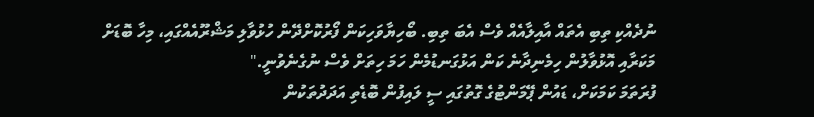ނުދެއްކި ތިބި އެތައް އާއިލާއެއް ވެސް އެބަ ތިބި. ބޯހިޔާވަހިކަން ފޯރުކޮށްދޭން ހުޅުވާލި މަޝްރޫއެއްގައި، މިހާ ބޮޑަށް މަކަރާއި އޮޅުވާލުން ހިމެނިދާނެ ކަން އަޅުގަނޑުމެން ހަމަ ހިތަށް ވެސް ނުގެނެވުނީ."
ފުރަތަމަ ކަމަކަށް، ޑައުން ޕޭމަންޓުގެ ގޮތުގައި ސީ ލައިފުން ބޮޑެތި އަދަދުތަކުން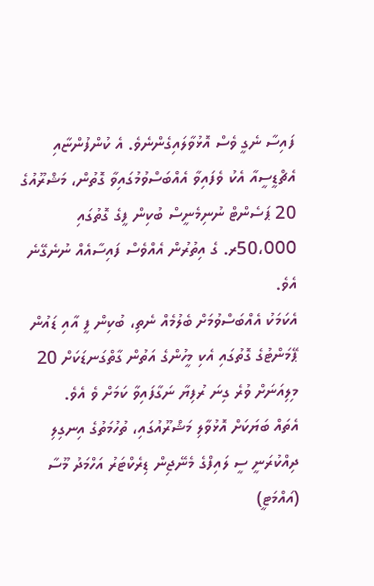ފައިސާ ނެގީ ވެސް އޮޅުވާލައިގެންނެވެ. އެ ކުންފުންޏާއި އެޗްޑީސީއާ އެކު ވެފައިވާ އެއްބަސްވުމުގައިވާ ގޮތުން، މަޝްރޫއުގެ 20 ޕަސެންޓް ނުނިމެނީސް ބުކިން ފީގެ ގޮތުގައި 50،000ރ. ގެ އިތުރުން އެއްވެސް ފައިސާއެއް ނުނެގޭނެ އެވެ.
އެކަމަކު އެއްބަސްވުމަށް ބެލުމެއް ނެތި، ބުކިން ފީ އާއި ޑައުން ޕޭމަންޓުގެ ގޮތުގައި އެކި މީހުންގެ އަތުން ގާތްގަނޑަކަށް 20 މިލިއަނަށް ވުރެ ގިނަ ރުފިޔާ ނަގާފައިވާ ކަމަށް ވެ އެވެ.
އެތައް ބަޔަކަށް އޮޅުވާލި މަޝްރޫއުގައި، ތުހުމަތުގެ އިނގިލި ދިއްކުރަނީ ސީ ލައިފްގެ މެނޭޖިން ޑިރެކްޓަރު އަހްމަދު މޫސާ (އައްމަޓީ)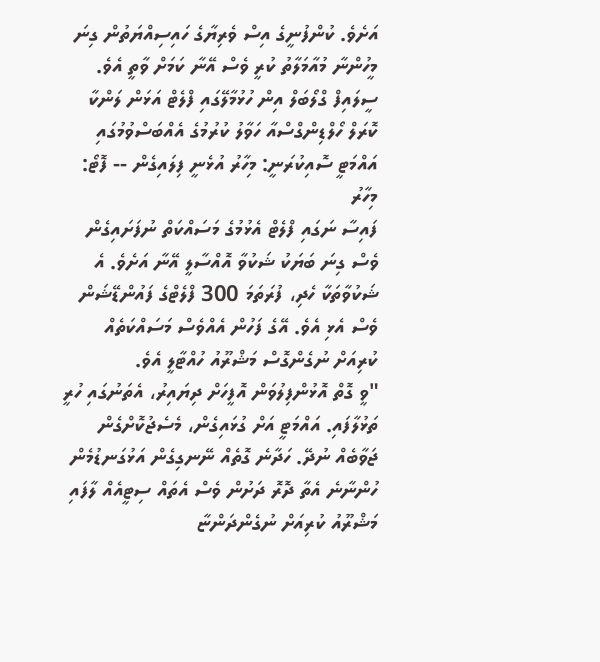އަށެވެ. ކުންފުނީގެ އިސް ވެރިޔާގެ ހައިސިއްޔަތުން ގިނަ މީހުންނާ މުއާމަލާތު ކުރީ ވެސް އޭނާ ކަމަށް ވާތީ އެވެ.
ސީލައިފް ގްލޯބަލް އިން ހުޅުމާލޭގައި ފްލެޓް އަޅަން ލަންކާ ކޮރަލް ހޯލްޑިންގްސްއާ ހަވާލު ކުރުމުގެ އެއްބަސްވުމުގައި އައްމަޓީ ސޮއިކުރަނީ: މިހާރު އުޅެނީ ފިލައިގެން -- ފޮޓޯ: މިހާރު
ފައިސާ ނަގައި ފްލެޓް އެޅުމުގެ މަސައްކަތް ނުފަށައިގެން ވެސް ގިނަ ބަޔަކު ޝަކުވާ އޮއްސާލީ އޭނާ އަށެވެ. އެ ޝަކުވާތަކާ ހެދި، ފުރަތަމަ 300 ފްލެޓްގެ ފައުންޑޭޝަން ވެސް އެޅި އެވެ. އޭގެ ފަހުން އެއްވެސް މަސައްކަތެއް ކުރިއަށް ނުގެންގޮސް މަޝްރޫއު ހުއްޓާލީ އެވެ.
"ވީ ގޮތް އޮޅުންފިލުވަން އޮފީހަށް ދިޔައިރު، އެތަނުގައި ހުރީ ތަޅުލާފައި. އައްމަޓީ އަށް ގުޅައިގެން، މެސެޖުކޮށްގެން ޖަވާބެއް ނުދޭ. ހަދާނެ ގޮތެއް ނޭނގިގެން އަޅުގަނޑުމެން ހުންނާނެ އެތާ ދޮރޮ ދަށުން ވެސް އެތައް ސިޓީއެއް ލާފައި މަޝްރޫއު ކުރިއަށް ނުގެންދަންޏާ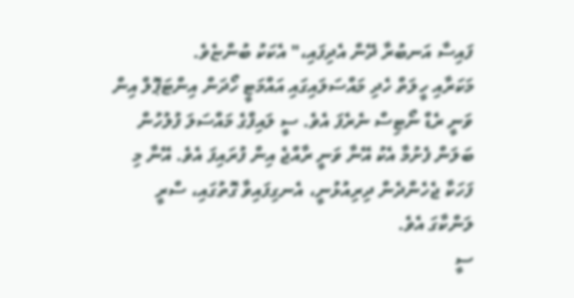ފައިސާ އަނބުރާ ދޭން އެދިފައި،" އެކަކު ބުންޏެވެ.
މަކަރާއި ހީލަތް ހެދި މައްސަލައިގައި އައްމަޓީ ހޯދަން އިންޓަޕޮލް އިން ވަނީ ރެޑް ނޯޓިސް ނެރެފަ އެވެ. ސީ ލައިފްގެ މައްސަލަ ފުލުހުން ބަލަން ފެށުމާ އެކު އޭނާ ވަނީ ރާއްޖެ އިން ފުރައިފަ އެވެ. އޭނާ މި ފަހަކާ ޖެހެންދެން ދިރިއުޅުނީ، އެނގިފައިވާ ގޮތުގައި، ސްރީ ލަންކާގަ އެވެ.
ސީ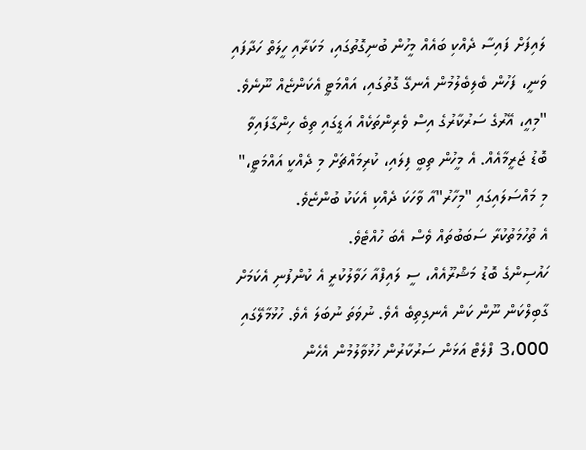ލައިފަށް ފައިސާ ދެއްކި ބައެއް މީހުން ބުނިގޮތުގައި، މަކަރާއި ހީލަތް ހަދާފައި ވަނީ، ފަހުން ބެލިބެލުމުން އެނގޭ ގޮތުގައި، އައްމަޓީ އެކަންޏެއް ނޫނެވެ.
"މިއީ، އޭރުގެ ސަރުކާރުގެ އިސް ވެރިންތަކެއް އަޑީގައި ތިބެ ހިންގާފައިވާ ބޮޑު ޖަރީމާއެއް. އެ މީހުން ތިބީ ފިލައި، ކުރިމައްޗަށް މި ދެއްކީ އައްމަޓީ،" މި މައްސަލައިގައި "މިހާރު"އާ ވާހަކަ ދެއްކި އެކަކު ބުންޏެވެ.
އެ ތުހުމަތުކުރާ ސަބަބުތައް ވެސް އެބަ ހުއްޓެވެ.
ހައުސިންގެ ބޮޑު މަޝްރޫއެއް، ސީ ލައިފްއާ ހަވާލުކުރީ އެ ކުންފުނި އެކަމަށް ގާބިލްކަން ނޫން ކަން އެނގިތިބެ އެވެ. ނުވަތަ ނުބަލަ އެވެ. ހުޅުމާލޭގައި 3،000 ފްލެޓް އަޅަން ސަރުކާރުން ހުޅުވާލުމުން އެހެން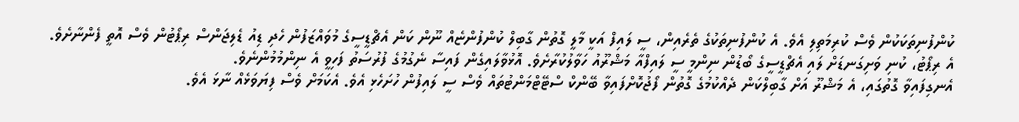ކުންފުނިތަކަކުން ވެސް ކުރިމަތިލި އެވެ. އެ ކުންފުނިތަކުގެ ތެރެއިން، ސީ ލައިފް އަކީ މާލީ ގޮތުން ގާބިލް ކުންފުންޏެއް ނޫން ކަން އެޗްޑީސީގެ މުވައްޒަފުން ހެދި ޑިއު ޑެލިޖަންސް ރިޕޯޓުން ވެސް އޮތީ ފެންނާށެވެ.
އެ ރިޕޯޓު، ކުނި ވަށިގަނޑަށް ލައި އެޗްޑީސީގެ ބޯޑުން ނިންމީ ސީ ލައިފްއާ މަޝްރޫއު ހަވާލުކުރާށެވެ. އޮޅުވާލައިގެން ފައިސާ ނެގުމުގެ ފުރުސަތު ފަހިވީ އެ ނިންމުމުންނެވެ.
އެނގިފައިވާ ގޮތުގައި، އެ މަޝްރޫ އަށް ގާބިލްކަން ދެއްކުމުގެ ގޮތުން ފޯޖުކޮށްފައިވާ ބޭންކް ސްޓޭޓްމަންޓުތައް ވެސް ސީ ލައިފުން ހުށަހެޅި އެވެ. އެކަމަށް ވެސް ފިޔަވަޅެއް ނާޅަ އެވެ.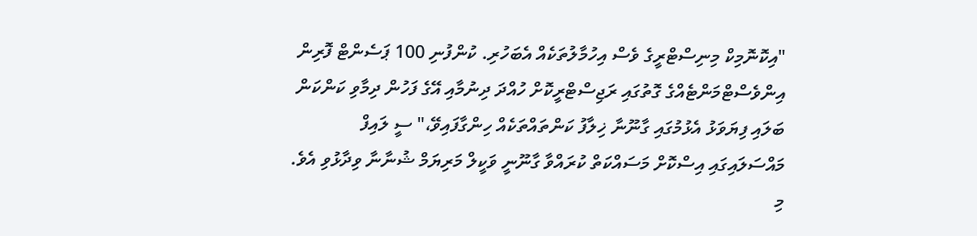"އިކޮނޮމިކް މިނިސްޓްރީގެ ވެސް އިހުމާލުތަކެއް އެބަހުރި. ކުންފުނި 100 ޕަސެންޓް ފޮރިން އިންވެސްޓްމަންޓެއްގެ ގޮތުގައި ރަޖިސްޓްރީކޮށް ހުއްދަ ދިނުމާއި އޭގެ ފަހުން ދިމާވި ކަންކަން ބަލައި ފިޔަވަޅު އެޅުމުގައި ގާނޫނާ ޚިލާފު ކަންތައްތަކެއް ހިންގާފައިވޭ،" ސީ ލައިފް މައްސަލައިގައި އިސްކޮށް މަސައްކަތް ކުރައްވާ ގާނޫނީ ވަކީލް މަރިޔަމް ޝުނާނާ ވިދާޅުވި އެވެ.
މި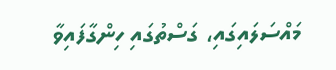މައްސަލައިގައި، ގަސްތުގައި ހިންގާފައިވާ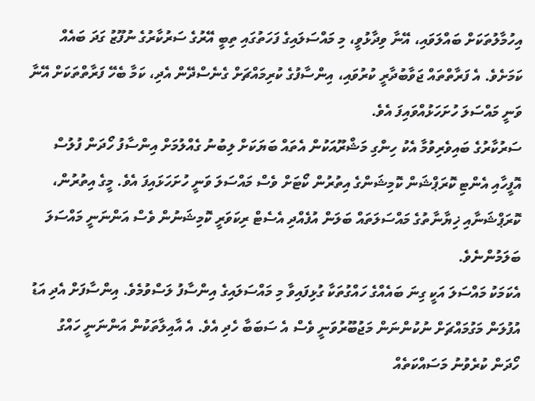އިހުމާލުތަކަށް ބައްލަވައި، އޭނާ ވިދާޅުވީ، މި މައްސަލައިގެ ފަހަތުގައި ތިބީ އޭރުގެ ސަރުކާރުގެ ނުފޫޒު ގަދަ ބައެއް ކަމަށެވެ. އެ ފަރާތްތައް ޖަވާބުދާރީ ކުރުވައި، އިންސާފުގެ ކުރިމައްޗަށް ގެނެސްދޭން އެދި، ކަމާ ބެހޭ ފަރާތްތަކަށް އޭނާ ވަނީ މައްސަލަ ހުށަހަޅުއްވައިފަ އެވެ.
ސަރުކާރުގެ ބައިވެރިވުމާ އެކު ހިންގި މަޝްރޫއަކުން އެތައް ބަޔަކަށް ލިބުނު ގެއްލުމަށް އިންސާފު ހޯދަން ފުލުސް އޮފީހާއި އެންޓި ކޮރަޕްޝަން ކޮމިޝަންގެ އިތުރުން ކޯޓަށް ވެސް މައްސަލަ ވަނީ ހުށަހަޅައިފަ އެވެ. މީގެ އިތުރުން، ކޮރަޕްޝަނާއި ޚިޔާނާތުގެ މައްސަލަތައް ބަލަން އުފެއްދި އެސެޓް ރިކަވަރީ ކޮމިޝަނުން ވެސް އަންނަނީ މައްސަލަ ބަލަމުންނެވެ.
އެކަމަކު މައްސަލަ އަކީ ގިނަ ބައެއްގެ ހައްގުތަކާ ގުޅިފައިވާ މި މައްސަލައިގެ އިންސާފު ލަސްވުމެވެ. އިންސާފަށް އެދި އަޑު އުފުލަން މަގުމައްޗަށް ނުކުންނަން މަޖުބޫރުވަނީ ވެސް އެ ސަބަބާ ހެދި އެވެ. އެ އާއިލާތަކުން އަންނަނީ ހައްގު ހޯދަން ކުރެވުނު މަސައްކަތެއް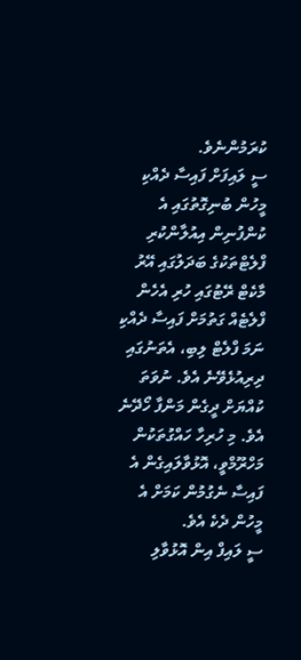ކުރަމުންނެވެ.
ސީ ލައިފަށް ފައިސާ ދެއްކި މީހުން ބުނިގޮތުގައި އެ ކުންފުނިން އިއުލާންކުރި ފްލެޓްތަކުގެ ބަދަލުގައި އޭރު މާކެޓް ރޭޓުގައި ހުރި އެހެން ފްލެޓެއް ގަތުމަށް ފައިސާ ދެއްކި ނަމަ ފްލެޓް ލިބި، އެތަނުގައި ދިރިއުޅެވޭނެ އެވެ. ނުވަތަ ކުއްޔަށް ދީގެން މަންފާ ހޯދޭނެ އެވެ. މި ހުރިހާ ހައްގުތަކުން މަހްރޫމްވީ، އޮޅުވާލައިގެން އެ ފައިސާ ނެގުމުން ކަމަށް އެ މީހުން ދެކެ އެވެ.
ސީ ލައިފް އިން އޮޅުވާލި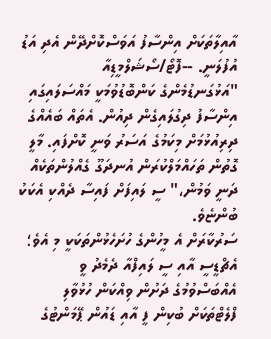އާއިލާތަކަށް އިންސާފު އަވަސްކޮށްދޭން އެދި އަޑު އުފުލަނީ. --ފޮޓޯ/ސޯޝަލްމީޑިއާ
"އަޅުގަނޑުމެންގެ ކަންބޮޑުވުމަކީ މައްސަލައިގައި އިންސާފު ދިގުލައިގެން ދިއުން. އެތައް ބައެއްގެ ދިރިއުޅުމަށް މިކަމުގެ އަސަރު ވަނީ ކޮށްފައި. މާލީ ގޮތުން ތަހައްމަލްކުރަން އުނދަގޫ ގެއްލުންތަކެއް ދަނީ ވަމުން،" ސީ ލައިފަށް ފައިސާ ދެއްކި އެކަކު ބުންޏެވެ.
ސަރުކާރަށް އެ މީހުންގެ ހުށަހެޅުންތަކަކީ މި އެވެ؛
އެޗްޑީސީ އާއި ސީ ލައިފްއާ ދެމެދު ވީ އެއްބަސްވުމުގެ ދަށުން ވިއްކަން ހުޅުވާލި ފްލެޓްތަކަށް ބުކިން ފީ އާއި ޑައުން ޕޭމަންޓުގެ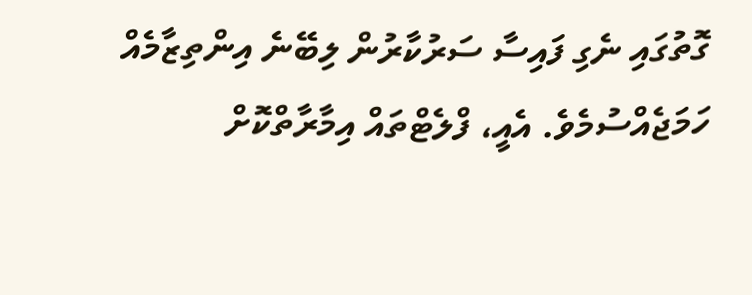ގޮތުގައި ނެގި ފައިސާ ސަރުކާރުން ލިބޭނެ އިންތިޒާމެއް ހަމަޖެއްސުމެވެ. އެއީ، ފްލެޓްތައް އިމާރާތްކޮށް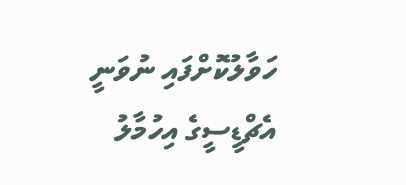ހަވާލުކޮށްފައި ނުވަނީ އެޗްޑީސީގެ އިހުމާލު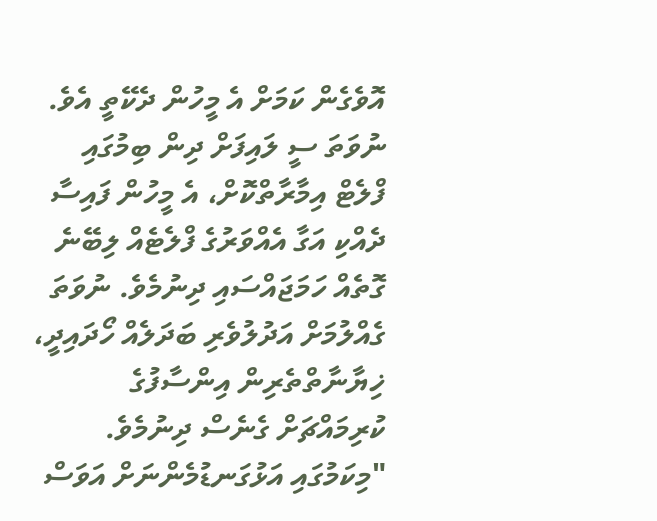އޮވެގެން ކަމަށް އެ މީހުން ދެކޭތީ އެވެ.
ނުވަތަ ސީ ލައިފަށް ދިން ބިމުގައި ފްލެޓް އިމާރާތްކޮށް، އެ މީހުން ފައިސާ ދެއްކި އަގާ އެއްވަރުގެ ފްލެޓެއް ލިބޭނެ ގޮތެއް ހަމަޖައްސައި ދިނުމެވެ. ނުވަތަ ގެއްލުމަށް އަދުލުވެރި ބަދަލެއް ހޯދައިދީ، ޚިޔާނާތްތެރިން އިންސާފުގެ ކުރިމައްޗަށް ގެނެސް ދިނުމެވެ.
"މިކަމުގައި އަޅުގަނޑުމެންނަށް އަވަސް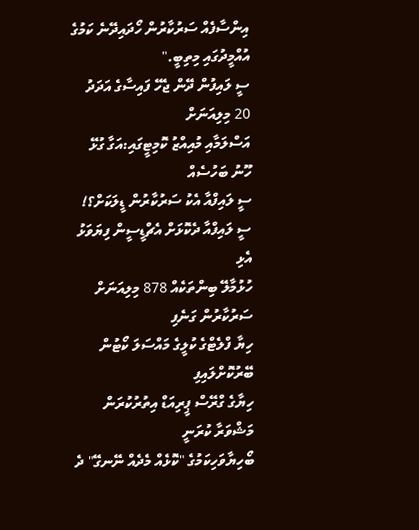އިންސާފެއް ސަރުކާރުން ހޯދައިދޭނެ ކަމުގެ އުއްމީދުގައި މިތިބީ."
ސީ ލައިފުން ދޭން ޖެހޭ ފައިސާގެ އަދަދު 20 މިލިއަނަށް
އަސްލަމާއި މުއިއްޒު ކޮމިޓީގައި:އަގާ ގުޅޭ ހޫނު ބަހުސެއް
ސީ ލައިފްއާ އެކު ސަރުކާރުން ޑީލަކަށް؟!
ސީ ލައިފްއާ ދެކޮޅަށް އެޗްޑީސީން ފިޔަވަޅު އެޅި
ހުޅުމާލޭ ބިންތަކެއް 878 މިލިއަނަށް ސަރުކާރުން ގަނެފި
ހިޔާ ފްލެޓްގެ ކުލީގެ މައްސަލަ ކޯޓުން ބޭރުކޮށްލައިފި
ހިޔާގެ ގްރޭސް ޕީރިއަޑް އިތުރުކުރަން މަޝްވަރާ ކުރަނީ
ބޯހިޔާވަހިކަމުގެ "ކޮޅެއް މެދެއް ނޭނގޭ" ދެ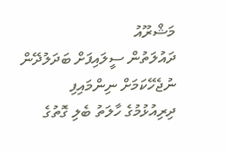މަޝްރޫއު
ދައުލަތުން ސީލައިފަށް ބަދަލުދޭން ނުޖެހޭކަމަށް ނިންމައިފި
ދިރިއުޅުމުގެ ހާލަތު ބެލި ގޮތުގެ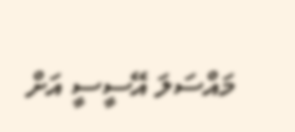މައްސަލަ އޭސީސީ އަށް